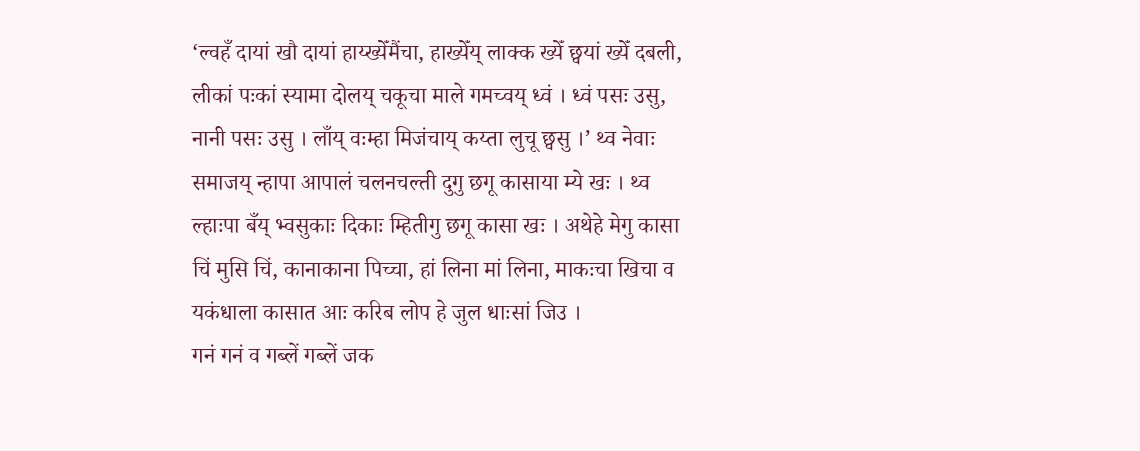‘ल्वहँ दायां खौ दायां हाय्ख्येँमैंचा, हाख्येँय् लाक्क ख्येँ छ्वयां ख्येँ दबली, लीकां पःकां स्यामा दोलय् चकूचा माले गमच्वय् ध्वं । ध्वं पसः उसु, नानी पसः उसु । लाँय् वःम्हा मिजंचाय् कय्ता लुचू छ्वसु ।’ थ्व नेवाः समाजय् न्हापा आपालं चलनचल्ती दुगु छगू कासाया म्ये खः । थ्व ल्हाःपा बँय् भ्वसुकाः दिकाः म्हितीगु छगू कासा खः । अथेहे मेगु कासा चिं मुसि चिं, कानाकाना पिच्चा, हां लिना मां लिना, माकःचा खिचा व यकंधाला कासात आः करिब लोप हे जुल धाःसां जिउ ।
गनं गनं व गब्लें गब्लें जक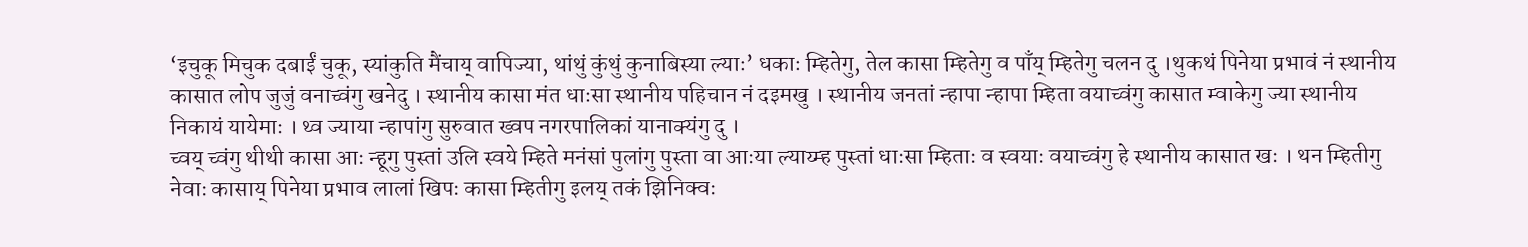‘इचुकू मिचुक दबाईं चुकू, स्यांकुति मैंचाय् वापिज्या, थांथुं कुंथुं कुनाबिस्या ल्याः’ धकाः म्हितेगु, तेल कासा म्हितेगु व पाँय् म्हितेगु चलन दु ।थुकथं पिनेया प्रभावं नं स्थानीय कासात लोप जुजुं वनाच्वंगु खनेदु । स्थानीय कासा मंत धाःसा स्थानीय पहिचान नं दइमखु । स्थानीय जनतां न्हापा न्हापा म्हिता वयाच्वंगु कासात म्वाकेगु ज्या स्थानीय निकायं यायेमाः । थ्व ज्याया न्हापांगु सुरुवात ख्वप नगरपालिकां यानाक्यंगु दु ।
च्वय् च्वंगु थीथी कासा आः न्हूगु पुस्तां उलि स्वये म्हिते मनंसां पुलांगु पुस्ता वा आःया ल्याय्म्ह पुस्तां धाःसा म्हिताः व स्वयाः वयाच्वंगु हे स्थानीय कासात खः । थन म्हितीगु नेवाः कासाय् पिनेया प्रभाव लालां खिपः कासा म्हितीगु इलय् तकं झिनिक्वः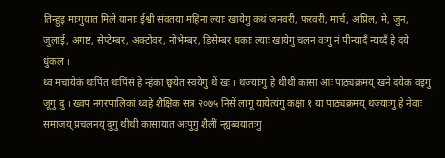तिन्हुइ माःगुयात मिले यानाः ईश्वी संवतया महिना ल्याः खायेगु कथं जनवरी, फरवरी, मार्च, अप्रिल, मे, जुन, जुलाई, अगष्ट, सेप्टेम्बर, अक्टोवर, नोभेम्बर, डिसेम्बर धकाः ल्याः खायेगु चलन वःगु नं पीन्यादँ न्यय्दँ हे दये धुंकल ।
थ्व मचायेकं थःपिंत थःपिंसं हे न्हंका छ्वयेत स्वयेगु थें खः । थज्याःगु हे थीथी कासा आः पाठ्यक्रमय् खने दयेक वइगु जूगु दु । ख्वप नगरपालिकां थ्वहे शैक्षिक सत्र २०७५ निसें लागू यायेत्यंगु कक्षा १ या पाठ्यक्रमय् थज्याःगु हे नेवाः समाजय् प्रचलनय् दुगु थीथी कासायात अःपुगु शैलीं न्ह्यब्वयातःगु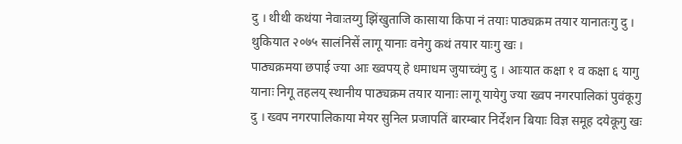दु । थीथी कथंया नेवाःतय्गु झिंखुताजि कासाया किपा नं तयाः पाठ्यक्रम तयार यानातःगु दु । थुकियात २०७५ सालंनिसें लागू यानाः वनेगु कथं तयार याःगु खः ।
पाठ्यक्रमया छपाई ज्या आः ख्वपय् हे धमाधम जुयाच्वंगु दु । आःयात कक्षा १ व कक्षा ६ यागु यानाः निगू तहलय् स्थानीय पाठ्यक्रम तयार यानाः लागू यायेगु ज्या ख्वप नगरपालिकां पुवंकूगु दु । ख्वप नगरपालिकाया मेयर सुनिल प्रजापतिं बारम्बार निर्देशन बियाः विज्ञ समूह दयेकूगु खः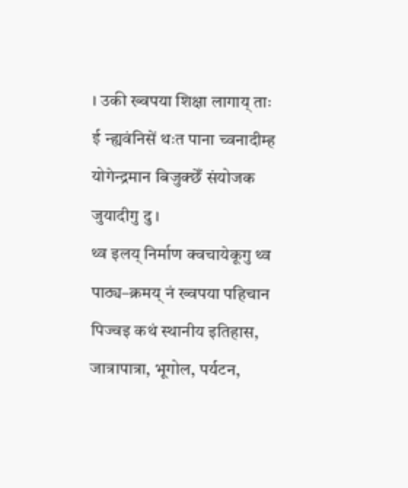। उकी ख्वपया शिक्षा लागाय् ताः ई न्ह्यवंनिसें थःत पाना च्वनादीम्ह योगेन्द्रमान बिजुक्छेँ संयोजक जुयादीगु दु ।
थ्व इलय् निर्माण क्वचायेकूगु थ्व पाठ्य–क्रमय् नं ख्वपया पहिचान पिज्वइ कथं स्थानीय इतिहास, जात्रापात्रा, भूगोल, पर्यटन,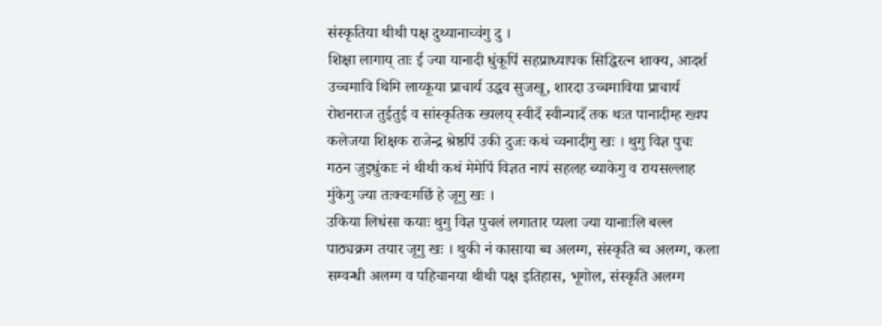संस्कृतिया थीथी पक्ष दुथ्यानाच्वंगु दु ।
शिक्षा लागाय् ताः ई ज्या यानादी धुंकूपिं सहप्राध्यापक सिद्धिरत्न शाक्य, आदर्श उच्चमावि थिमि लाय्कूया प्राचार्य उद्धव सुजखू, शारदा उच्चमाविया प्राचार्य रोशनराज तुईतुई व सांस्कृतिक ख्यलय् स्वीदँ स्वीन्यादँ तक थःत पानादीम्ह ख्वप कलेजया शिक्षक राजेन्द्र श्रेष्ठपिं उकी दुजः कथं च्वनादीगु खः । थुगु विज्ञ पुचः गठन जुइधुंकाः नं थीथी कथं मेमेपिं विज्ञत नापं सहलह ब्याकेगु व रायसल्लाह मुंकेगु ज्या तःक्वःमछिं हे जूगु खः ।
उकिया लिधंसा कयाः थुगु विज्ञ पुचलं लगातार प्यला ज्या यानाःलि बल्ल पाठ्यक्रम तयार जूगु खः । थुकी नं कासाया ब्व अलग्ग, संस्कृति ब्व अलग्ग, कला सम्वन्धी अलग्ग व पहिचानया थीथी पक्ष इतिहास, भूगोल, संस्कृति अलग्ग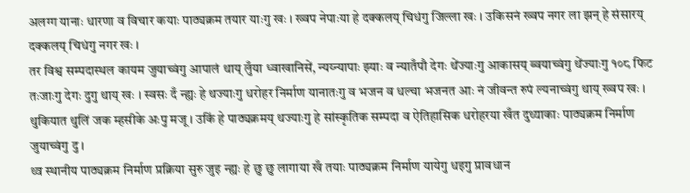अलग्ग यानाः धारणा व विचार कयाः पाठ्यक्रम तयार याःगु खः । ख्वप नेपाःया हे दक्कलय् चिधंगु जिल्ला खः । उकिसनं ख्वप नगर ला झन् हे संसारय् दक्कलय् चिधंगु नगर खः ।
तर विश्व सम्पदास्थल कायम जुयाच्वंगु आपालं थाय् लुँया ध्वाखानिसें, न्यय्न्यापाः झ्याः व न्यातँपौ देगः थेंज्याःगु आकासय् ब्वयाच्वंगु थेंज्याःगु १०८ फिट तःजाःगु देगः दुगु थाय् खः । स्वसः दँ न्ह्यः हे थज्याःगु धरोहर निर्माण यानातःगु व भजन व धल्चा भजनत आः नं जीवन्त रुपं ल्यनाच्वंगु थाय् ख्वप खः । थुकियात थुलिं जक म्हसीके अःपु मजू । उकिं हे पाठ्यक्रमय् थज्याःगु हे सांस्कृतिक सम्पदा व ऐतिहासिक धरोहरया खँत दुथ्याकाः पाठ्यक्रम निर्माण जुयाच्वंगु दु ।
थ्व स्थानीय पाठ्यक्रम निर्माण प्रक्रिया सुरु जुइ न्ह्यः हे छु छु लागाया खँ तयाः पाठ्यक्रम निर्माण यायेगु धइगु प्रावधान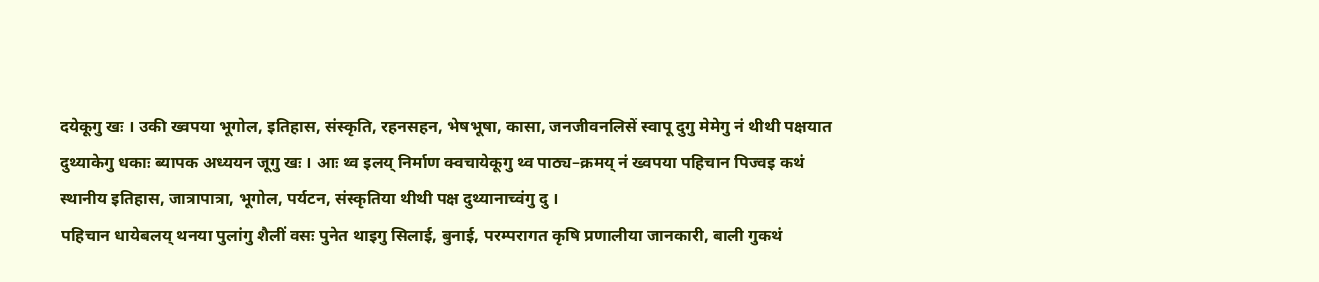दयेकूगु खः । उकी ख्वपया भूगोल, इतिहास, संस्कृति, रहनसहन, भेषभूषा, कासा, जनजीवनलिसें स्वापू दुगु मेमेगु नं थीथी पक्षयात दुथ्याकेगु धकाः ब्यापक अध्ययन जूगु खः । आः थ्व इलय् निर्माण क्वचायेकूगु थ्व पाठ्य–क्रमय् नं ख्वपया पहिचान पिज्वइ कथं स्थानीय इतिहास, जात्रापात्रा, भूगोल, पर्यटन, संस्कृतिया थीथी पक्ष दुथ्यानाच्वंगु दु ।
पहिचान धायेबलय् थनया पुलांगु शैलीं वसः पुनेत थाइगु सिलाई, बुनाई, परम्परागत कृषि प्रणालीया जानकारी, बाली गुकथं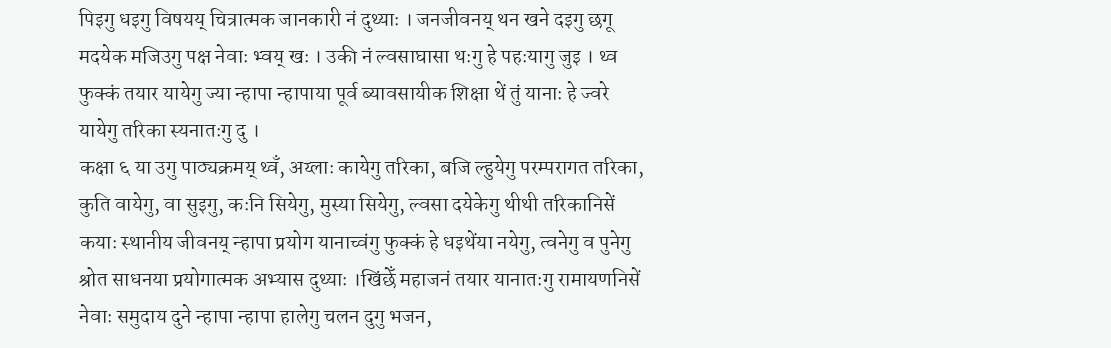पिइगु धइगु विषयय् चित्रात्मक जानकारी नं दुथ्याः । जनजीवनय् थन खने दइगु छगू मदयेक मजिउगु पक्ष नेवाः भ्वय् खः । उकी नं ल्वसाघासा थःगु हे पहःयागु जुइ । थ्व फुक्कं तयार यायेगु ज्या न्हापा न्हापाया पूर्व ब्यावसायीक शिक्षा थें तुं यानाः हे ज्वरे यायेगु तरिका स्यनातःगु दु ।
कक्षा ६ या उगु पाठ्यक्रमय् थ्वँ, अय्लाः कायेगु तरिका, बजि ल्हुयेगु परम्परागत तरिका, कुति वायेगु, वा सुइगु, कःनि सियेगु, मुस्या सियेगु, ल्वसा दयेकेगु थीथी तरिकानिसें कयाः स्थानीय जीवनय् न्हापा प्रयोग यानाच्वंगु फुक्कं हे धइथेंया नयेगु, त्वनेगु व पुनेगु श्रोत साधनया प्रयोगात्मक अभ्यास दुथ्याः ।खिंछेँ महाजनं तयार यानातःगु रामायणनिसें नेवाः समुदाय दुने न्हापा न्हापा हालेगु चलन दुगु भजन,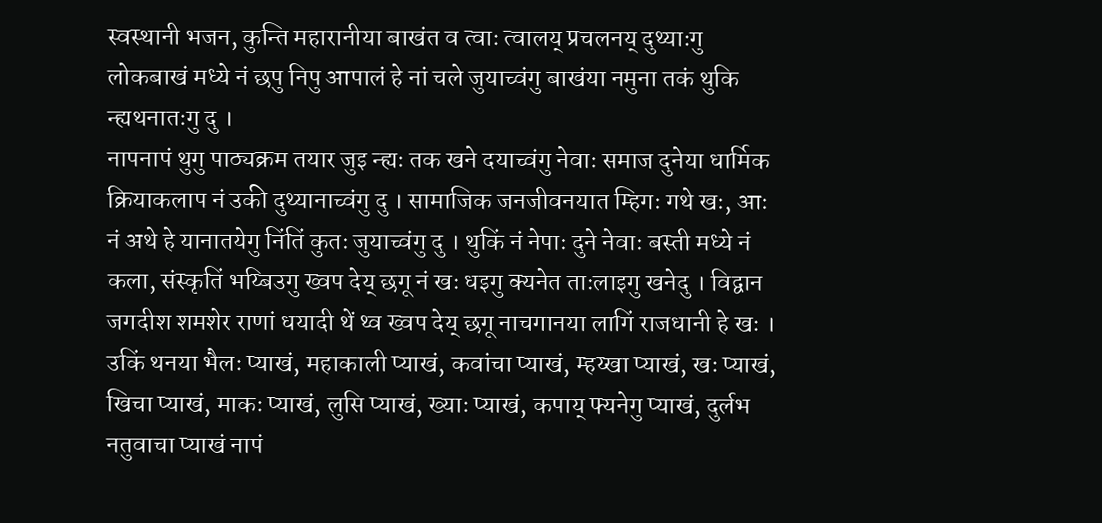स्वस्थानी भजन, कुन्ति महारानीया बाखंत व त्वाः त्वालय् प्रचलनय् दुथ्याःगु लोकबाखं मध्ये नं छपु निपु आपालं हे नां चले जुयाच्वंगु बाखंया नमुना तकं थुकि न्ह्यथनातःगु दु ।
नापनापं थुगु पाठ्यक्रम तयार जुइ न्ह्यः तक खने दयाच्वंगु नेवाः समाज दुनेया धार्मिक क्रियाकलाप नं उकी दुथ्यानाच्वंगु दु । सामाजिक जनजीवनयात म्हिगः गथे खः, आः नं अथे हे यानातयेगु निंतिं कुतः जुयाच्वंगु दु । थुकिं नं नेपाः दुने नेवाः बस्ती मध्ये नं कला, संस्कृतिं भय्बिउगु ख्वप देय् छगू नं खः धइगु क्यनेत ताःलाइगु खनेदु । विद्वान जगदीश शमशेर राणां धयादी थें थ्व ख्वप देय् छगू नाचगानया लागिं राजधानी हे खः ।
उकिं थनया भैलः प्याखं, महाकाली प्याखं, कवांचा प्याखं, म्हय्खा प्याखं, खः प्याखं, खिचा प्याखं, माकः प्याखं, लुसि प्याखं, ख्याः प्याखं, कपाय् फ्यनेगु प्याखं, दुर्लभ नतुवाचा प्याखं नापं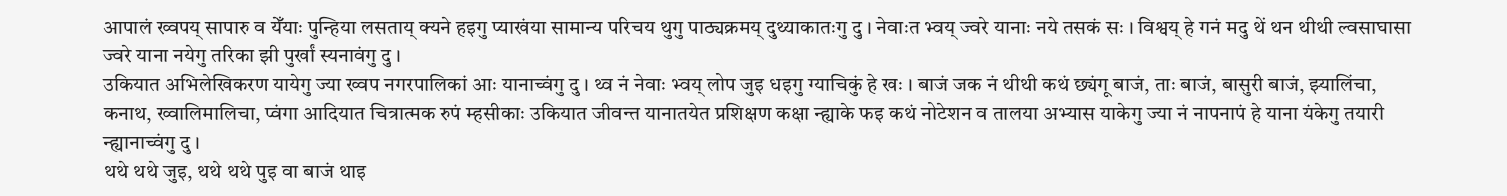आपालं ख्वपय् सापारु व येँयाः पुन्हिया लसताय् क्यने हइगु प्याखंया सामान्य परिचय थुगु पाठ्यक्रमय् दुथ्याकातःगु दु । नेवाःत भ्वय् ज्वरे यानाः नये तसकं सः । विश्वय् हे गनं मदु थें थन थीथी ल्वसाघासा ज्वरे याना नयेगु तरिका झी पुर्खां स्यनावंगु दु ।
उकियात अभिलेखिकरण यायेगु ज्या ख्वप नगरपालिकां आः यानाच्वंगु दु । थ्व नं नेवाः भ्वय् लोप जुइ धइगु ग्याचिकुं हे खः । बाजं जक नं थीथी कथं छ्यंगू बाजं, ताः बाजं, बासुरी बाजं, झ्यालिंचा, कनाथ, ख्वालिमालिचा, प्वंगा आदियात चित्रात्मक रुपं म्हसीकाः उकियात जीवन्त यानातयेत प्रशिक्षण कक्षा न्ह्याके फइ कथं नोटेशन व तालया अभ्यास याकेगु ज्या नं नापनापं हे याना यंकेगु तयारी न्ह्यानाच्वंगु दु ।
थथे थथे जुइ, थथे थथे पुइ वा बाजं थाइ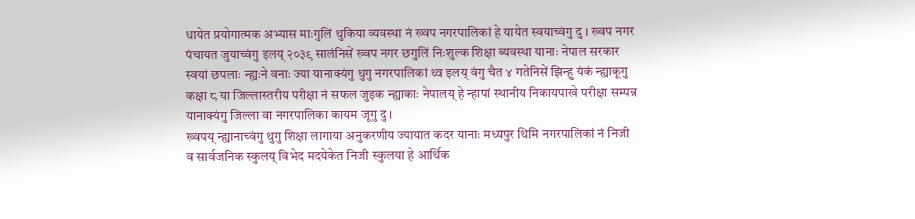धायेत प्रयोगात्मक अभ्यास माःगुलिं थुकिया व्यवस्था नं ख्वप नगरपालिकां हे यायेत स्वयाच्वंगु दु । ख्वप नगर पंचायत जुयाच्वंगु इलय् २०३९ सालंनिसें ख्वप नगर छगुलिं निःशुल्क शिक्षा ब्यवस्था यानाः नेपाल सरकार स्वयां छपलाः न्ह्यःने वनाः ज्या यानाक्यंगु थुगु नगरपालिकां थ्व इलय् वंगु चैत ४ गतेनिसें झिन्हु यंकं न्ह्याकूगु कक्षा ८ या जिल्लास्तरीय परीक्षा नं सफल जुइक न्ह्याकाः नेपालय् हे न्हापां स्थानीय निकायपाखे परीक्षा सम्पन्न यानाक्यंगु जिल्ला वा नगरपालिका कायम जूगु दु ।
ख्वपय् न्ह्यानाच्वंगु थुगु शिक्षा लागाया अनुकरणीय ज्यायात कदर यानाः मध्यपुर थिमि नगरपालिकां नं निजी व सार्वजनिक स्कुलय् विभेद मदयेकेत निजी स्कुलया हे आर्थिक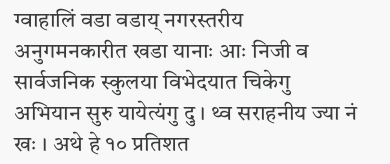ग्वाहालिं वडा वडाय् नगरस्तरीय अनुगमनकारीत खडा यानाः आः निजी व सार्वजनिक स्कुलया विभेदयात चिकेगु अभियान सुरु यायेत्यंगु दु । थ्व सराहनीय ज्या नं खः । अथे हे १० प्रतिशत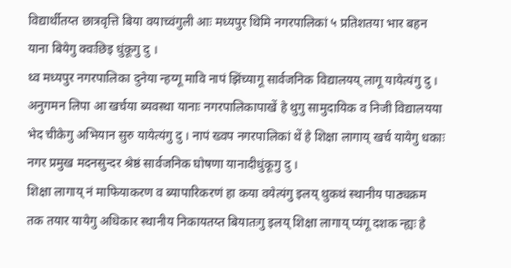विद्यार्थीतय्त छात्रवृत्ति बिया वयाच्वंगुली आः मध्यपुर थिमि नगरपालिकां ५ प्रतिशतया भार बहन याना बियेगु क्वःछिइ धुंकूगु दु ।
थ्व मध्यपुर नगरपालिका दुनेया न्हय्गू मावि नापं झिंच्यागू सार्वजनिक विद्यालयय् लागू यायेत्यंगु दु । अनुगमन लिपा आ खर्चया ब्यवस्था यानाः नगरपालिकापाखें हे थुगु सामुदायिक व निजी विद्यालयया भेद चीकेगु अभियान सुरु यायेत्यंगु दु । नापं ख्वप नगरपालिकां थें हे शिक्षा लागाय् खर्च यायेगु धकाः नगर प्रमुख मदनसुन्दर श्रेष्ठं सार्वजनिक घोषणा यानादीधुंकूगु दु ।
शिक्षा लागाय् नं माफियाकरण व ब्यापारिकरणं हा कया वयेत्यंगु इलय् थुकथं स्थानीय पाठ्यक्रम तक तयार यायेगु अधिकार स्थानीय निकायतय्त बियातःगु इलय् शिक्षा लागाय् प्यंगू दशक न्ह्यः हे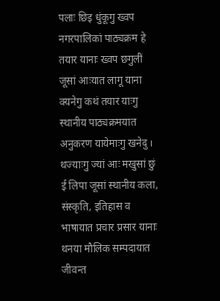पलाः छिइ धुंकूगु ख्वप नगरपालिकां पाठ्यक्रम हे तयार यानाः ख्वप छगुलीं जूसां आःयात लागू याना क्यनेगु कथं तयार याःगु स्थानीय पाठ्यक्रमयात अनुकरण यायेमाःगु खनेदु । थज्याःगु ज्यां आः मखुसां छुं ई लिपा जूसां स्थानीय कला, संस्कृति, इतिहास व भाषायात प्रचार प्रसार यानाः थनया मौलिक सम्पदायात जीवन्त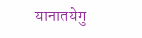यानातयेगु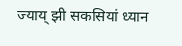ज्याय् झी सकसियां ध्यान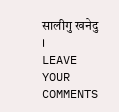सालीगु खनेदु ।
LEAVE YOUR COMMENTS